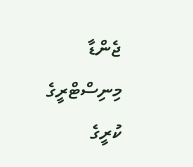ޖެންޑާ މިނިސްޓްރީގެ ކުރީގެ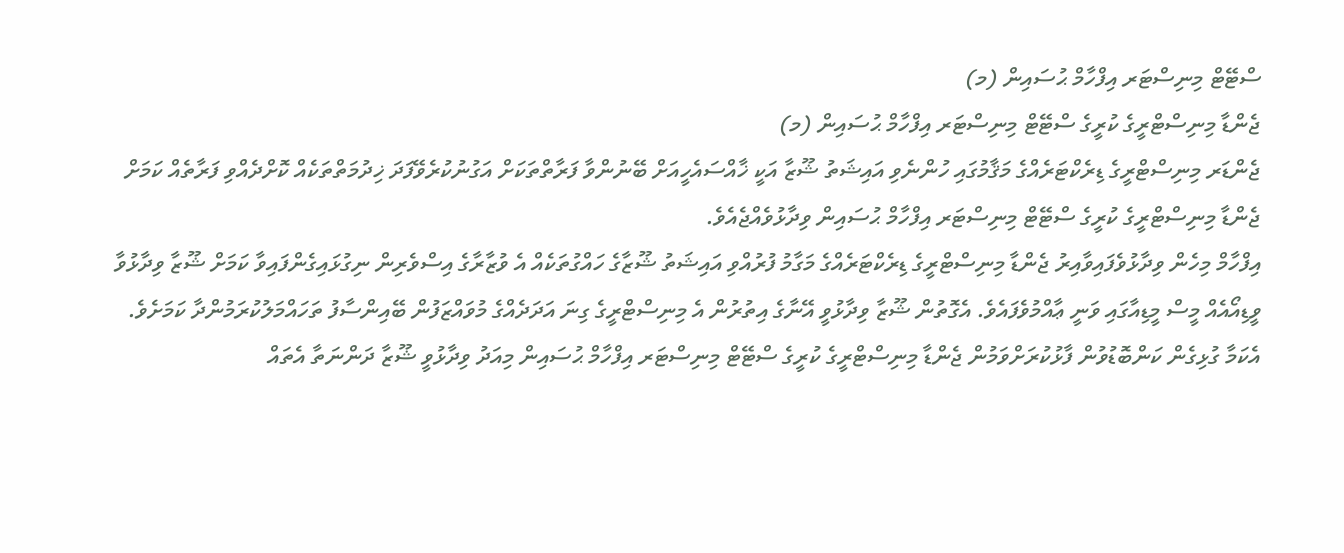ސްޓޭޓް މިނިސްޓަރ އިފްހާމް ޙުސައިން (މ)
ޖެންޑާ މިނިސްޓްރީގެ ކުރީގެ ސްޓޭޓް މިނިސްޓަރ އިފްހާމް ޙުސައިން (މ)
ޖެންޑަރ މިނިސްޓްރީގެ ޑިރެކްޓަރެއްގެ މަޤާމުގައި ހުންނެވި އައިޝަތު ޝޫޒާ އަކީ ޚާއްސައެހީއަށް ބޭނުންވާ ފަރާތްތަކަށް އަގުނުކުރެވޭފަދަ ޚިދުމަތްތަކެއް ކޮށްދެއްވި ފަރާތެއް ކަމަށް ޖެންޑާ މިނިސްޓްރީގެ ކުރީގެ ސްޓޭޓް މިނިސްޓަރ އިފްހާމް ޙުސައިން ވިދާޅުވެއްޖެއެވެ.
އިފްހާމް މިހެން ވިދާޅުވެފައިވާއިރު ޖެންޑާ މިނިސްޓްރީގެ ޑިރެކްޓަރެއްގެ މަގާމު ފުރުއްވި އައިޝަތު ޝޫޒާގެ ހައްގުތަކެއް އެ ވުޒާރާގެ އިސްވެރިން ނިގުޅައިގެންފައިވާ ކަމަށް ޝޫޒާ ވިދާޅުވާ ވީޑިއޯއެއް މީސް މީޑިއާގައި ވަނީ ޢާއްމުވެފައެވެ. އެގޮތުން ޝޫޒާ ވިދާޅުވީ އޭނާގެ އިތުރުން އެ މިނިސްޓްރީގެ ގިނަ އަދަދެއްގެ މުވައްޒަފުން ބޭއިންސާފު ތަހައްމަލުކުރަމުންދާ ކަމަށެވެ.
އެކަމާ ގުޅިގެން ކަންބޮޑުވުން ފާޅުކުރަށްވަމުން ޖެންޑާ މިނިސްޓްރީގެ ކުރީގެ ސްޓޭޓް މިނިސްޓަރ އިފްހާމް ޙުސައިން މިއަދު ވިދާޅުވީ ޝޫޒާ ދަންނަތާ އެތައް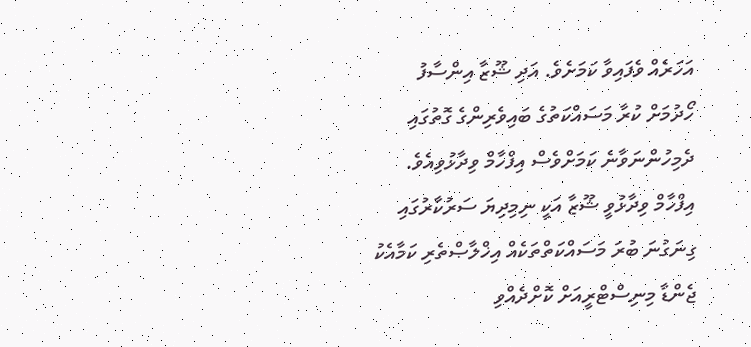އަހަރެއް ވެފައިވާ ކަމަށެވެ. އަދި ޝޫޒާ އިންސާފު ހޯދުމަށް ކުރާ މަސައްކަތުގެ ބައިވެރިންގެ ގޮތުގައި ދެމިހުންނަވާނެ ކަމަށްވެސް އިފްހާމް ވިދާޅުވިއެވެ.
އިފްހާމް ވިދާޅުވީ ޝޫޒާ އަކީ ނިމިދިޔަ ސަރުކާރުގައި ގިނަގުނަ ބުރަ މަސައްކަތްތަކެއް އިޚްލާޞްތެރި ކަމާއެކު ޖެންޑާ މިނިސްޓްރީއަށް ކޮށްދެއްވި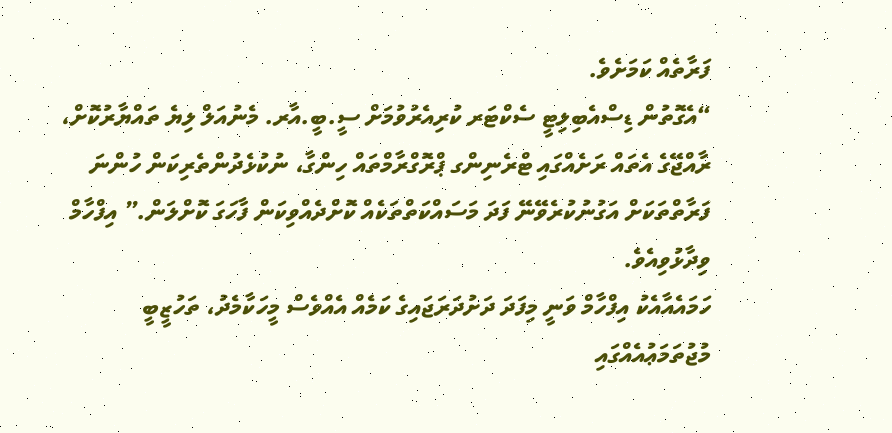ފަރާތެއް ކަމަށެވެ.
“އެގޮތުން ޑިސްއެބިލިޓީ ސެކްޓަރ ކުރިއެރުވުމަށް ސީ.ބީ.އާރ. މެނުއަލް ލިޔެ ތައްޔާރުކޮށް، ރާއްޖޭގެ އެތައް ރަށެއްގައި ޓްރެނިންގ ޕްރޮގްރާމްތައް ހިންގާ، ނުކުޅެދުންތެރިކަން ހުންނަ ފަރާތްތަކަށް އަގުނުކުރެވޭނޭ ފަދަ މަސައްކަތްތަކެއް ކޮށްދެއްވިކަން ފާހަގަ ކޮށްލަން.” އިފްހާމް ވިދާޅުވިއެވެ.
ހަމައެއާއެކު އިފްހާމް ވަނީ މިފަދަ ދަށުދަރަޖައިގެ ކަމެއް އެއްވެސް މީހަކާމެދު، ތަހުޒީބީ މުޖުތަމަޢުއެއްގައި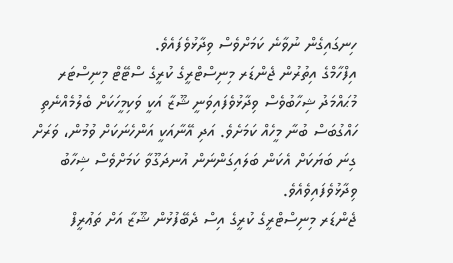ހިނގައިގެން ނުވާނެ ކަމަށްވެސް ވިދާޅުވެފައެވެ.
އިފްހާމްގެ އިތުރުން ޖެންޑަރ މިނިސްޓްރީގެ ކުރީގެ ސްޓޭޓް މިނިސްޓަރ މުޙައްމަދު ޝިހާބުވެސް ވިދާޅުވެފައިވަނީ ޝޫޒާ އަކީ ވަކިމީހަކަށް ބެލުމެއްނެތި ހައްގުބަސް ބުނާ މީހެއް ކަމަށެވެ. އަދި އޭނާއަކީ އަންހެނަކަށް ވުމުން، ވަރަށް ގިނަ ބަޔަކަށް އެކަން ބަލައިގަންނަން އުނދަގޫވާ ކަމަށްވެސް ޝިހާބު ވިދާޅުވެފައިވެއެވެ.
ޖެންޑަރ މިނިސްޓްރީގެ ކުރީގެ އިސް ދެބޭފުޅުން ޝޫޒާ އަށް ތަޢުރީފް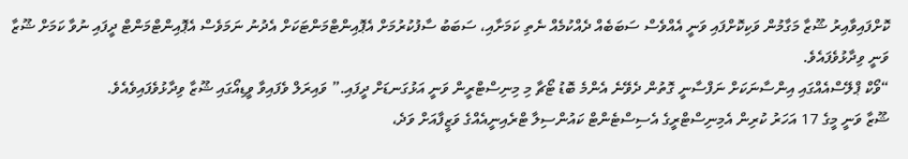ކޮށްފައިވާއިރު ޝޫޒާ މަގާމުން ވަކިކޮށްފައި ވަނީ އެއްވެސް ސަބަބެއް ދެއްކުމެއް ނެތި ކަމަށާއި، ސަބަބު ސާފުކުރުމަށް އެޕޮއިންޓްމަންޓަކަށް އެދުނު ނަމަވެސް އެޕޮއިންޓްމަންޓް ދީފައި ނުވާ ކަމަށް ޝޫޒާ ވަނީ ވިދާޅުވެފައެވެ.
“ވޯކް ޕްލޭސްއެއްގައި އިންސާނަކަށް ނަފްސާނީ ގޮތުން ދެވޭނެ އެންމެ ބޮޑު ޓޯޗާ މި މިނިސްޓްރީން ވަނީ އަޅުގަނޑަށް ދީފައި.” ވައިރަލް ވެފައިވާ ވީޑިއޯގައި ޝޫޒާ ވިދާޅުވެފައިވެއެވެ.
ޝޫޒާ ވަނީ މީގެ 17 އަހަރު ކުރިން އެމިނިސްޓްރީގެ އެސިސްޓެންޓް ކައުންސިލާ ޓްރެއިނީއެއްގެ ވަޒީފާއަށް ވަދެ،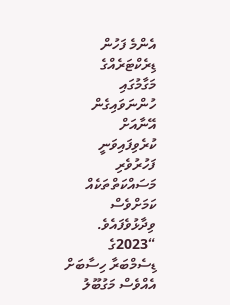އެންމެ ފަހުން ޑިރެކްޓަރެއްގެ މަގާމުގައި ހުންނަވައިގެން އޭނާއަށް ކުރެވިފައިވަނީ ފަހުރުވެރި މަސައްކަތްތަކެއް ކަމަށްވެސް ވިދާޅުވެފައެވެ.
“2023ގެ ޑިސެމްބަރާ ހިސާބަށް އެއްވެސް މަގުބޫލު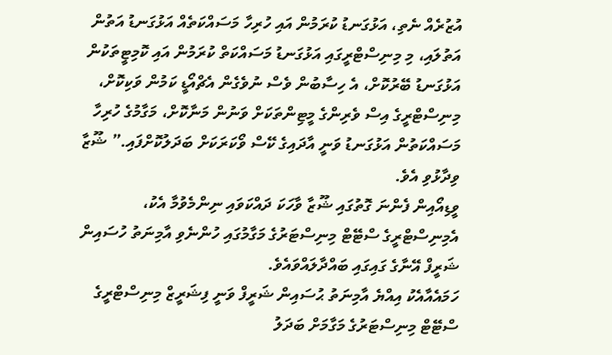އުޒުރެއް ނެތި، އަޅުގަނޑު ކުރަމުން އައި ހުރިހާ މަސައްކަތެއް އަޅުގަނޑު އަތުން އަތުލައި، މި މިނިސްޓްރީގައި އަޅުގަނޑު މަސައްކަތް ކުރަމުން އައި ކޮމިޓީތަކުން އަޅުގަނޑު ބޭރުކޮށް، އެ ހިސާބުން ވެސް ނުވެގެން އެޗްއޯޑީ ކަމުން ވަކިކޮށް، މިނިސްޓްރީގެ އިސް ވެރިންގެ މީޓިންތަކަށް ވަނުން މަނާކޮށް، މަގާމުގެ ހުރިހާ މަސައްކަތުން އަޅުގަނޑު ވަނީ އާދައިގެ ކޭސް ވޯކަރަކަށް ބަދަލުކޮށްފައި.” ޝޫޒާ ވިދާޅުވި އެވެ.
ވީޑިއޯއިން ފެންނަ ގޮތުގައި ޝޫޒާ ވާހަކަ ދައްކަވައި ނިންމެވުމާ އެކު، އެމިނިސްޓްރީގެ ސްޓޭޓް މިނިސްޓަރުގެ މަގާމުގައި ހުންނެވި އާމިނަތު ހުސައިން ޝަރީފް އޭނާގެ ގައިގައި ބައްދާލައްވައެވެ.
ހަމައެއާއެކު އިއްޔެ އާމިނަތު ޙުސައިން ޝަރީފް ވަނީ ފިޝަރީޒް މިނިސްޓްރީގެ ސްޓޭޓް މިނިސްޓަރުގެ މަގާމަށް ބަދަލު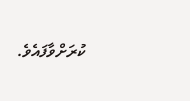ކުރަށްވާފައެވެ.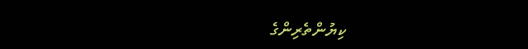ކިޔުންތެރިންގެ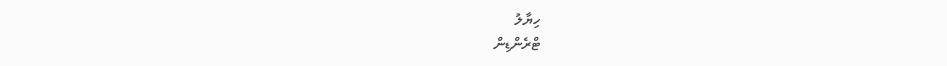ހިޔާލު
ޓްރެންޑިން